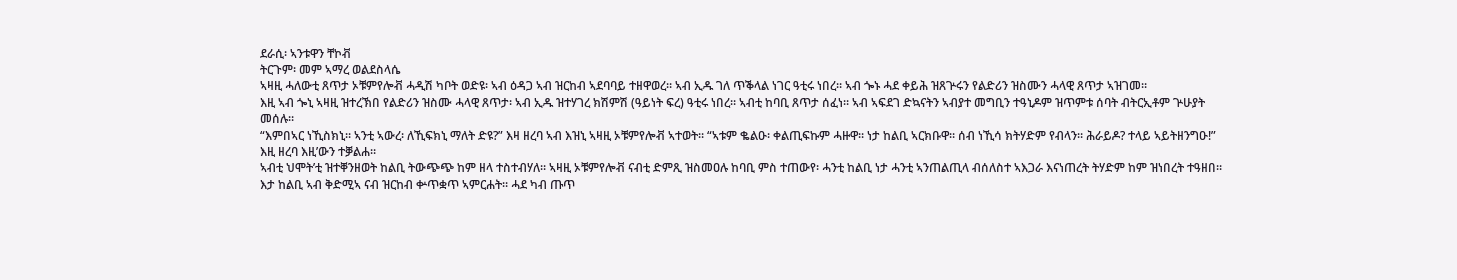ደራሲ፡ ኣንቱዋን ቸኮቭ
ትርጉም፡ መም ኣማረ ወልደስላሴ
ኣዛዚ ሓለውቲ ጸጥታ ኦቹምየሎቭ ሓዲሽ ካቦት ወድዩ፡ ኣብ ዕዳጋ ኣብ ዝርከብ ኣደባባይ ተዘዋወረ። ኣብ ኢዱ ገለ ጥቕላል ነገር ዓቲሩ ነበረ። ኣብ ጐኑ ሓደ ቀይሕ ዝጸጕሩን የልድሪን ዝስሙን ሓላዊ ጸጥታ ኣዝገመ።
እዚ ኣብ ጐኒ ኣዛዚ ዝተረኽበ የልድሪን ዝስሙ ሓላዊ ጸጥታ፡ ኣብ ኢዱ ዝተሃገረ ክሽምሽ (ዓይነት ፍረ) ዓቲሩ ነበረ። ኣብቲ ከባቢ ጸጥታ ሰፈነ። ኣብ ኣፍደገ ድኳናትን ኣብያተ መግቢን ተዓኒዶም ዝጥምቱ ሰባት ብትርኢቶም ጕሁያት መሰሉ።
“እምበኣር ነኺስክኒ። ኣንቲ ኣውረ፡ ለኺፍክኒ ማለት ድዩ?” እዛ ዘረባ ኣብ እዝኒ ኣዛዚ ኦቹምየሎቭ ኣተወት። “ኣቱም ቈልዑ፡ ቀልጢፍኩም ሓዙዋ። ነታ ከልቢ ኣርክቡዋ። ሰብ ነኺሳ ክትሃድም የብላን። ሕራይዶ? ተላይ ኣይትዘንግዑ!” እዚ ዘረባ እዚ’ውን ተቓልሐ።
ኣብቲ ህሞት’ቲ ዝተቐንዘወት ከልቢ ትውጭጭ ከም ዘላ ተስተብሃለ። ኣዛዚ ኦቹምየሎቭ ናብቲ ድምጺ ዝስመዐሉ ከባቢ ምስ ተጠውየ፡ ሓንቲ ከልቢ ነታ ሓንቲ ኣንጠልጢላ ብሰለስተ ኣእጋራ እናነጠረት ትሃድም ከም ዝነበረት ተዓዘበ።
እታ ከልቢ ኣብ ቅድሚኣ ናብ ዝርከብ ቍጥቋጥ ኣምርሐት። ሓደ ካብ ጡጥ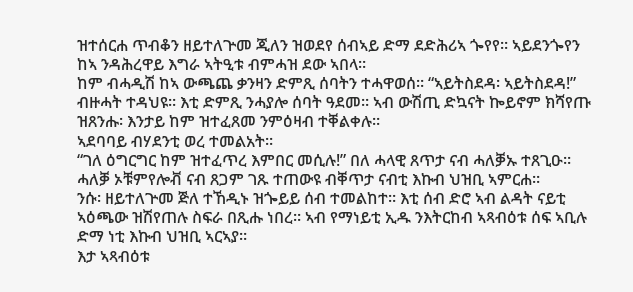ዝተሰርሐ ጥብቆን ዘይተለጕመ ጂለን ዝወደየ ሰብኣይ ድማ ደድሕሪኣ ጐየየ። ኣይደንጐየን ከኣ ንዳሕረዋይ እግራ ኣትዒቱ ብምሓዝ ደው ኣበላ።
ከም ብሓዲሽ ከኣ ውጫጨ ቃንዛን ድምጺ ሰባትን ተሓዋወሰ። “ኣይትስደዳ፡ ኣይትስደዳ!” ብዙሓት ተዳህዩ። እቲ ድምጺ ንሓያሎ ሰባት ዓደመ። ኣብ ውሽጢ ድኳናት ኰይኖም ክሻየጡ ዝጸንሑ፡ እንታይ ከም ዝተፈጸመ ንምዕዛብ ተቐልቀሉ።
ኣደባባይ ብሃደንቲ ወረ ተመልአት።
“ገለ ዕግርግር ከም ዝተፈጥረ እምበር መሲሉ!” በለ ሓላዊ ጸጥታ ናብ ሓለቓኡ ተጸጊዑ።
ሓለቓ ኦቹምየሎቭ ናብ ጸጋም ገጹ ተጠውዩ ብቐጥታ ናብቲ እኩብ ህዝቢ ኣምርሐ።
ንሱ፡ ዘይተለጕመ ጅለ ተኸዲኑ ዝጐይይ ሰብ ተመልከተ። እቲ ሰብ ድሮ ኣብ ልዳት ናይቲ ኣዕጫው ዝሽየጠሉ ስፍራ በጺሑ ነበረ። ኣብ የማነይቲ ኢዱ ንእትርከብ ኣጻብዕቱ ሰፍ ኣቢሉ ድማ ነቲ እኩብ ህዝቢ ኣርኣያ።
እታ ኣጻብዕቱ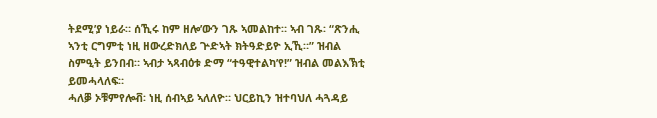ትደሚ’ያ ነይራ። ሰኺሩ ከም ዘሎ’ውን ገጹ ኣመልከተ። ኣብ ገጹ፡ “ጽንሒ ኣንቲ ርግምቲ ነዚ ዘውረድክለይ ጕድኣት ክትዓድይዮ ኢኺ።” ዝብል ስምዒት ይንበብ። ኣብታ ኣጻብዕቱ ድማ “ተዓዊተልካ’የ!” ዝብል መልእኽቲ ይመሓላለፍ።
ሓለቓ ኦቹምየሎቭ፡ ነዚ ሰብኣይ ኣለለዮ። ህርይኪን ዝተባህለ ሓጓዳይ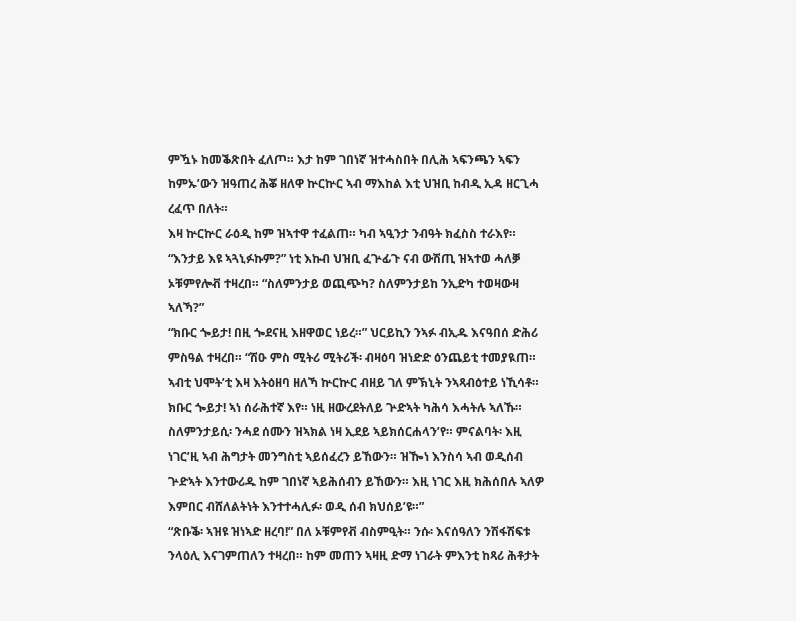ምዃኑ ከመቕጽበት ፈለጦ። እታ ከም ገበነኛ ዝተሓስበት በሊሕ ኣፍንጫን ኣፍን ከምኡ’ውን ዝዓጠረ ሕቖ ዘለዋ ኵርኵር ኣብ ማእከል እቲ ህዝቢ ከብዲ ኢዳ ዘርጊሓ ረፈጥ በለት።
እዛ ኵርኵር ራዕዲ ከም ዝኣተዋ ተፈልጠ። ካብ ኣዒንታ ንብዓት ክፈስስ ተራእየ።
“እንታይ እዩ ኣጓኒፉኩም?” ነቲ እኩብ ህዝቢ ፈጕፊጉ ናብ ውሽጢ ዝኣተወ ሓለቓ ኦቹምየሎቭ ተዛረበ። “ስለምንታይ ወጪጭካ? ስለምንታይከ ንኢድካ ተወዛውዛ ኣለኻ?”
“ክቡር ጐይታ! በዚ ጐደናዚ እዘዋወር ነይረ።” ህርይኪን ንኣፉ ብኢዱ እናዓበሰ ድሕሪ ምስዓል ተዛረበ። “ሽዑ ምስ ሚትሪ ሚትሪች፡ ብዛዕባ ዝነድድ ዕንጨይቲ ተመያዪጠ። ኣብቲ ህሞት’ቲ እዛ እትዕዘባ ዘለኻ ኵርኵር ብዘይ ገለ ምኽኒት ንኣጻብዕተይ ነኺሳቶ። ክቡር ጐይታ! ኣነ ሰራሕተኛ እየ። ነዚ ዘውረደትለይ ጕድኣት ካሕሳ እሓትሉ ኣለኹ። ስለምንታይሲ፡ ንሓደ ሰሙን ዝኣክል ነዛ ኢደይ ኣይክሰርሐላን’የ። ምናልባት፡ እዚ ነገር’ዚ ኣብ ሕግታት መንግስቲ ኣይሰፈረን ይኸውን። ዝዀነ እንስሳ ኣብ ወዲሰብ ጕድኣት እንተውሪዱ ከም ገበነኛ ኣይሕሰብን ይኸውን። እዚ ነገር እዚ ክሕሰበሉ ኣለዎ እምበር ብሸለልትነት እንተተሓሊፉ፡ ወዲ ሰብ ክህሰይ’ዩ።”
“ጽቡቕ፡ ኣዝዩ ዝነኣድ ዘረባ!” በለ ኦቹምየቭ ብስምዒት። ንሱ፡ እናሰዓለን ንሽፋሽፍቱ ንላዕሊ እናገምጠለን ተዛረበ። ከም መጠን ኣዛዚ ድማ ነገራት ምእንቲ ከጻሪ ሕቶታት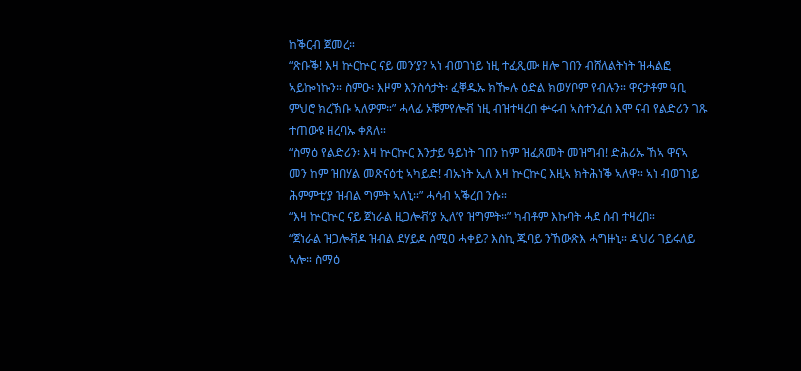ከቕርብ ጀመረ።
“ጽቡቕ! እዛ ኵርኵር ናይ መን’ያ? ኣነ ብወገነይ ነዚ ተፈጺሙ ዘሎ ገበን ብሸለልትነት ዝሓልፎ ኣይኰነኩን። ስምዑ፡ እዞም እንስሳታት፡ ፈቐዱኡ ክዀሉ ዕድል ክወሃቦም የብሉን። ዋናታቶም ዓቢ ምህሮ ክረኽቡ ኣለዎም።” ሓላፊ ኦቹምየሎቭ ነዚ ብዝተዛረበ ቍሩብ ኣስተንፈሰ እሞ ናብ የልድሪን ገጹ ተጠውዩ ዘረባኡ ቀጸለ።
“ስማዕ የልድሪን፡ እዛ ኵርኵር እንታይ ዓይነት ገበን ከም ዝፈጸመት መዝግብ! ድሕሪኡ ኸኣ ዋናኣ መን ከም ዝበሃል መጽናዕቲ ኣካይድ! ብኡነት ኢለ እዛ ኵርኵር እዚኣ ክትሕነቕ ኣለዋ። ኣነ ብወገነይ ሕምምቲ’ያ ዝብል ግምት ኣለኒ።” ሓሳብ ኣቕረበ ንሱ።
“እዛ ኵርኵር ናይ ጀነራል ዚጋሎቭ’ያ ኢለ’የ ዝግምት።” ካብቶም እኩባት ሓደ ሰብ ተዛረበ።
“ጀነራል ዝጋሎቭዶ ዝብል ደሃይዶ ሰሚዐ ሓቀይ? እስኪ ጁባይ ንኸውጽእ ሓግዙኒ። ዳህሪ ገይሩለይ ኣሎ። ስማዕ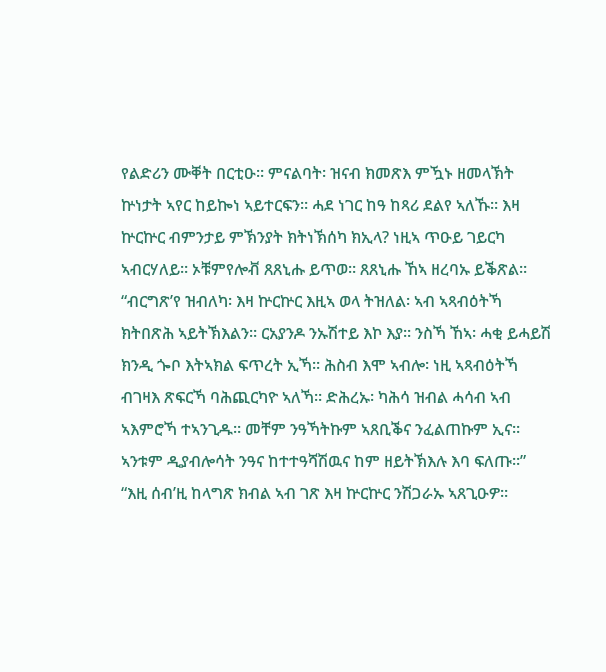የልድሪን ሙቐት በርቲዑ። ምናልባት፡ ዝናብ ክመጽእ ምዃኑ ዘመላኽት ኵነታት ኣየር ከይኰነ ኣይተርፍን። ሓደ ነገር ከዓ ከጻሪ ደልየ ኣለኹ። እዛ ኵርኵር ብምንታይ ምኽንያት ክትነኽሰካ ክኢላ? ነዚኣ ጥዑይ ገይርካ ኣብርሃለይ። ኦቹምየሎቭ ጸጸኒሑ ይጥወ። ጸጸኒሑ ኸኣ ዘረባኡ ይቕጽል።
“ብርግጽ’የ ዝብለካ፡ እዛ ኵርኵር እዚኣ ወላ ትዝለል፡ ኣብ ኣጻብዕትኻ ክትበጽሕ ኣይትኽእልን። ርአያንዶ ንኡሽተይ እኮ እያ። ንስኻ ኸኣ፡ ሓቂ ይሓይሽ ክንዲ ጐቦ እትኣክል ፍጥረት ኢኻ። ሕስብ እሞ ኣብሎ፡ ነዚ ኣጻብዕትኻ ብገዛእ ጽፍርኻ ባሕጪርካዮ ኣለኻ። ድሕረኡ፡ ካሕሳ ዝብል ሓሳብ ኣብ ኣእምሮኻ ተኣንጊዱ። መቸም ንዓኻትኩም ኣጸቢቕና ንፈልጠኩም ኢና። ኣንቱም ዲያብሎሳት ንዓና ከተተዓሻሽዉና ከም ዘይትኽእሉ እባ ፍለጡ።”
“እዚ ሰብ’ዚ ከላግጽ ክብል ኣብ ገጽ እዛ ኵርኵር ንሽጋራኡ ኣጸጊዑዎ።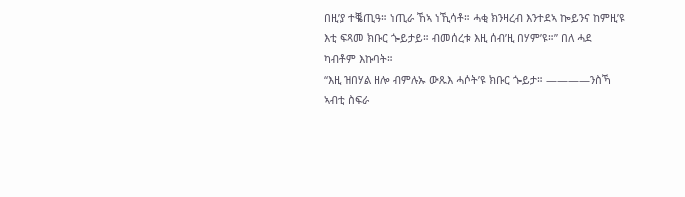በዚ’ያ ተቘጢዓ። ነጢራ ኸኣ ነኺሳቶ። ሓቂ ክንዛረብ እንተደኣ ኰይንና ከምዚ’ዩ እቲ ፍጻመ ክቡር ጐይታይ። ብመሰረቱ እዚ ሰብ’ዚ በሃም’ዩ።” በለ ሓደ ካብቶም እኩባት።
“እዚ ዝበሃል ዘሎ ብምሉኡ ውጹእ ሓሶት’ዩ ክቡር ጐይታ። ————ንስኻ ኣብቲ ስፍራ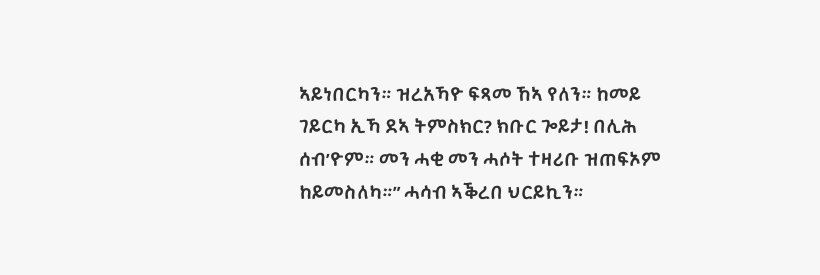ኣይነበርካን። ዝረአኻዮ ፍጻመ ኸኣ የለን። ከመይ ገይርካ ኢኻ ደኣ ትምስክር? ክቡር ጐይታ! በሊሕ ሰብ’ዮም። መን ሓቂ መን ሓሶት ተዛሪቡ ዝጠፍኦም ከይመስለካ።” ሓሳብ ኣቕረበ ህርይኪን።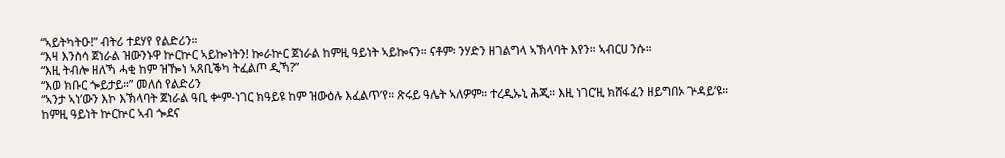“ኣይትካትዑ!” ብትሪ ተደሃየ የልድሪን።
“እዛ እንስሳ ጀነራል ዝውንኑዋ ኵርኵር ኣይኰነትን! ኰራኵር ጀነራል ከምዚ ዓይነት ኣይኰናን። ናቶም፡ ንሃድን ዘገልግላ ኣኽላባት እየን። ኣብርሀ ንሱ።
“እዚ ትብሎ ዘለኻ ሓቂ ከም ዝዀነ ኣጸቢቕካ ትፈልጦ ዲኻ?”
“እወ ክቡር ጐይታይ።” መለሰ የልድሪን
“ኣንታ ኣነ’ውን እኮ እኽላባት ጀነራል ዓቢ ቍም-ነገር ክዓይዩ ከም ዝውዕሉ እፈልጥ’የ። ጽሩይ ዓሌት ኣለዎም። ተረዲኡኒ ሕጂ። እዚ ነገር’ዚ ክሸፋፈን ዘይግበኦ ጕዳይ’ዩ። ከምዚ ዓይነት ኵርኵር ኣብ ጐደና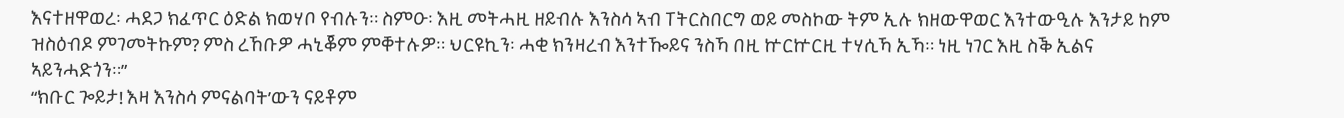እናተዘዋወረ፡ ሓደጋ ክፈጥር ዕድል ክወሃቦ የብሉን። ስምዑ፡ እዚ መትሓዚ ዘይብሉ እንስሳ ኣብ ፐትርስበርግ ወይ መስኮው ትም ኢሉ ክዘውዋወር እንተውዒሉ እንታይ ከም ዝስዕብዶ ምገመትኩም? ምስ ረኸቡዎ ሓኒቖም ምቐተሉዎ። ህርዩኪን፡ ሓቂ ክንዛረብ እንተዀይና ንስኻ በዚ ኵርኵርዚ ተሃሲኻ ኢኻ። ነዚ ነገር እዚ ስቕ ኢልና ኣይንሓድጎን።”
“ክቡር ጐይታ! እዛ እንስሳ ምናልባት’ውን ናይቶም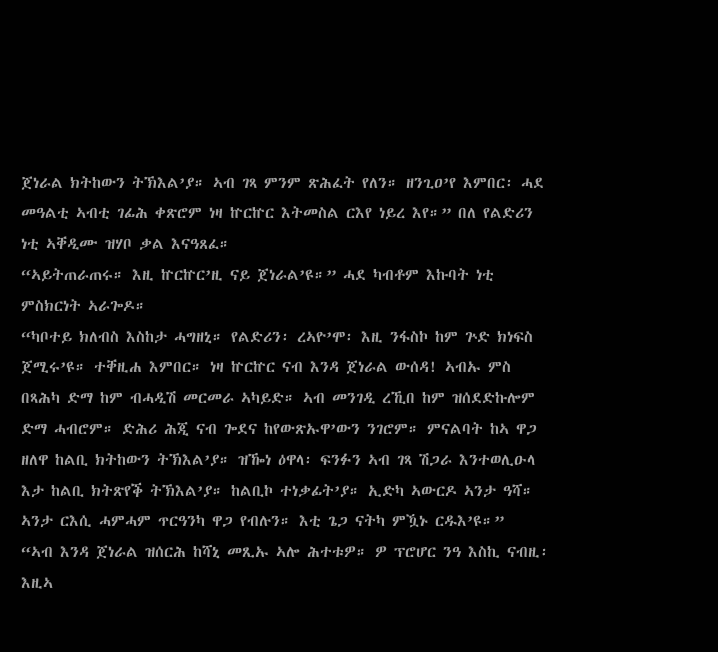ጀነራል ክትከውን ትኽእል’ያ። ኣብ ገጻ ምንም ጽሕፈት የለን። ዘንጊዐ’የ እምበር፡ ሓደ መዓልቲ ኣብቲ ገፊሕ ቀጽሮም ነዛ ኵርኵር እትመስል ርእየ ነይረ እየ።” በለ የልድሪን ነቲ ኣቐዲሙ ዝሃቦ ቃል እናዓጸፈ።
“ኣይትጠራጠሩ። እዚ ኵርኵር’ዚ ናይ ጀነራል’ዩ።” ሓደ ካብቶም እኩባት ነቲ ምስክርነት ኣራጐዶ።
“ካቦተይ ክለብስ እስከታ ሓግዘኒ። የልድሪን፡ ረኣዮ’ሞ፡ እዚ ንፋስኮ ከም ጕድ ክነፍስ ጀሚሩ’ዩ። ተቐዚሐ እምበር። ነዛ ኵርኵር ናብ እንዳ ጀነራል ውሰዳ! ኣብኡ ምስ በጻሕካ ድማ ከም ብሓዲሽ መርመራ ኣካይድ። ኣብ መንገዲ ረኺበ ከም ዝሰደድኩሎም ድማ ሓብሮም። ድሕሪ ሕጂ ናብ ጐደና ከየውጽኡዋ’ውን ንገሮም። ምናልባት ከኣ ዋጋ ዘለዋ ከልቢ ክትከውን ትኽእል’ያ። ዝዀነ ዕዋላ፡ ፍንፉን ኣብ ገጻ ሽጋራ እንተወሊዑላ እታ ከልቢ ክትጽየቕ ትኽእል’ያ። ከልቢኮ ተነቃፊት’ያ። ኢድካ ኣውርዶ ኣንታ ዓሻ። ኣንታ ርእሲ ሓምሓም ጥርዓንካ ዋጋ የብሉን። እቲ ጌጋ ናትካ ምዃኑ ርዱእ’ዩ።”
“ኣብ እንዳ ጀነራል ዝሰርሕ ከሻኒ መጺኡ ኣሎ ሕተቱዎ። ዎ ፕሮሆር ንዓ እስኪ ናብዚ፡ እዚኣ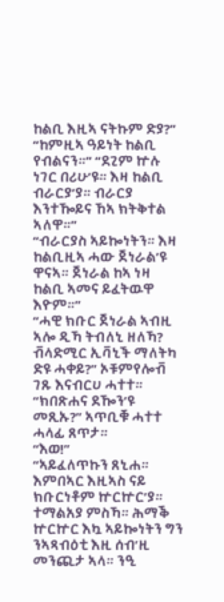ከልቢ እዚኣ ናትኩም ድያ?”
“ከምዚኣ ዓይነት ከልቢ የብልናን።” “ደጊም ኵሉ ነገር በሪሁ’ዩ። እዛ ከልቢ ብራርያ’ያ። ብራርያ እንተዀይና ኸኣ ክትቅተል ኣለዋ።”
“ብራርያስ ኣይኰነትን። እዛ ከልቢዚኣ ሓው ጀነራል’ዩ ዋናኣ። ጀነራል ከኣ ነዛ ከልቢ ኣመና ይፈትዉዋ እዮም።”
“ሓዊ ክቡር ጀነራል ኣብዚ ኣሎ ዲኻ ትብለኒ ዘለኻ? ቭላድሚር ኢቫኒች ማለትካ ድዩ ሓቀይ?” ኦቹምየሎቭ ገጹ እናብርሀ ሓተተ። “ክበጽሐና ደዀን’ዩ መጺኡ?” ኣጥቢቑ ሓተተ ሓላፊ ጸጥታ።
“እወ!”
“ኣይፈለጥኩን ጸኒሐ። እምበኣር እዚኣስ ናይ ክቡርነቶም ኵርኵር’ያ። ተማልአያ ምስኻ። ሕማቕ ኵርኵር እኳ ኣይኰነትን ግን ንኣጻብዕቲ እዚ ሰብ’ዚ መንጪታ ኣላ። ንዒ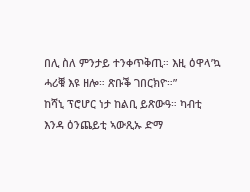በሊ ስለ ምንታይ ተንቀጥቅጢ። እዚ ዕዋላ’ኳ ሓሪቑ እዩ ዘሎ። ጽቡቕ ገበርክዮ።”
ከሻኒ ፕሮሆር ነታ ከልቢ ይጽውዓ። ካብቲ እንዳ ዕንጨይቲ ኣውጺኡ ድማ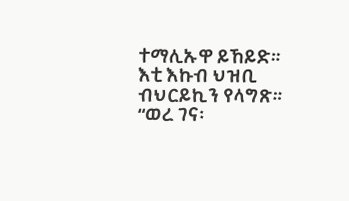ተማሊኡዋ ይኸይድ። እቲ እኩብ ህዝቢ ብህርይኪን የላግጽ።
“ወረ ገና፡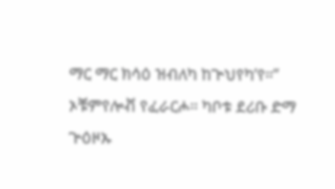ማር ማር ክሳዕ ዝብለካ ከጕህየካ’የ።” ኦቹምየሎቭ የፈራርሖ። ካቦቱ ደሪቡ ድማ ጕዕዞኡ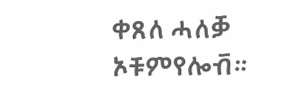ቀጸለ ሓለቓ ኦቹምየሎቭ።